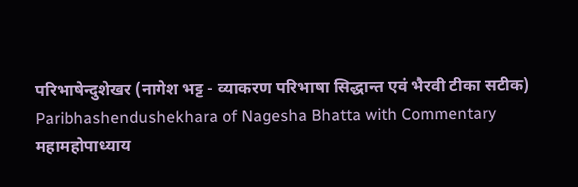परिभाषेन्दुशेखर (नागेश भट्ट - व्याकरण परिभाषा सिद्धान्त एवं भैरवी टीका सटीक)
Paribhashendushekhara of Nagesha Bhatta with Commentary
महामहोपाध्याय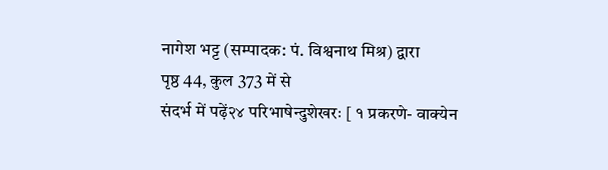नागेश भट्ट (सम्पादक: पं. विश्वनाथ मिश्र) द्वारा
पृष्ठ 44, कुल 373 में से
संदर्भ में पढ़ें२४ परिभाषेन्दुशेखरः [ १ प्रकरणे- वाक्येन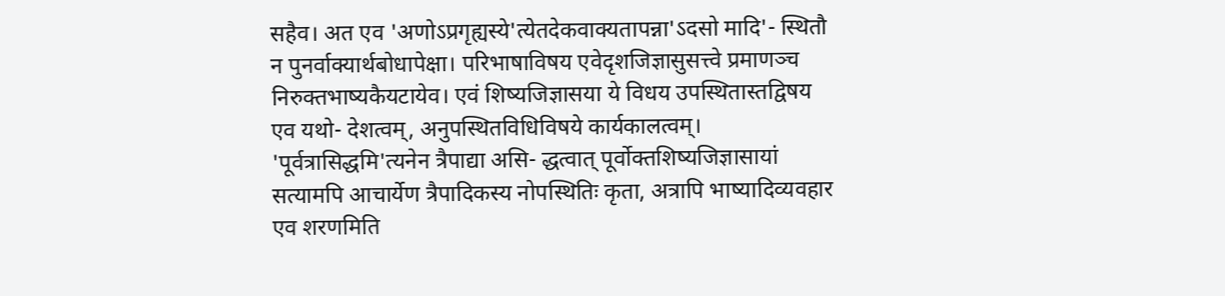सहैव। अत एव 'अणोऽप्रगृह्यस्ये'त्येतदेकवाक्यतापन्ना'ऽदसो मादि'- स्थितौ न पुनर्वाक्यार्थबोधापेक्षा। परिभाषाविषय एवेदृशजिज्ञासुसत्त्वे प्रमाणञ्च निरुक्तभाष्यकैयटायेव। एवं शिष्यजिज्ञासया ये विधय उपस्थितास्तद्विषय एव यथो- देशत्वम्, अनुपस्थितविधिविषये कार्यकालत्वम्। 'पूर्वत्रासिद्धमि'त्यनेन त्रैपाद्या असि- द्धत्वात् पूर्वोक्तशिष्यजिज्ञासायां सत्यामपि आचार्येण त्रैपादिकस्य नोपस्थितिः कृता, अत्रापि भाष्यादिव्यवहार एव शरणमिति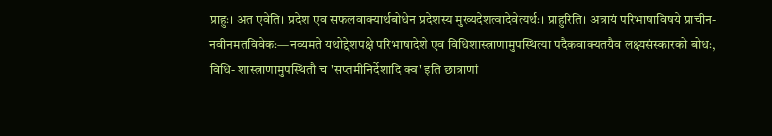प्राहुः। अत एवेति। प्रदेश एव सफलवाक्यार्थबोधेन प्रदेशस्य मुख्यदेशत्वादेवेत्यर्थः। प्राहुरिति। अत्रायं परिभाषाविषये प्राचीन-नवीनमतविवेकः—नव्यमते यथोद्देशपक्षे परिभाषादेशे एव विधिशास्त्राणामुपस्थित्या पदैकवाक्यतयैव लक्ष्यसंस्कारको बोधः, विधि- शास्त्राणामुपस्थितौ च 'सप्तमीनिर्देशादि क्व' इति छात्राणां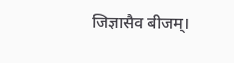जिज्ञासैव बीजम्।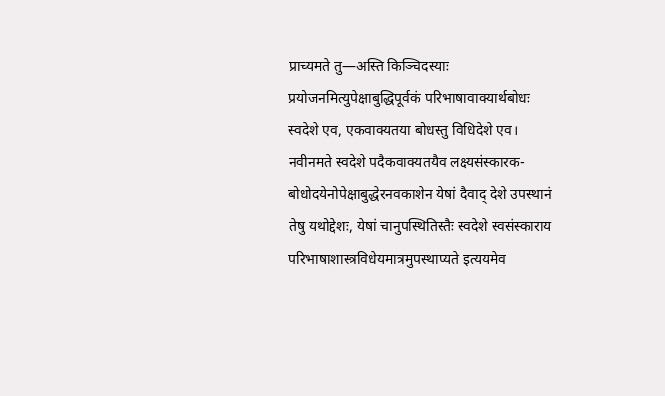प्राच्यमते तु—अस्ति किञ्चिदस्याः प्रयोजनमित्युपेक्षाबुद्धिपूर्वकं परिभाषावाक्यार्थबोधः स्वदेशे एव, एकवाक्यतया बोधस्तु विधिदेशे एव। नवीनमते स्वदेशे पदैकवाक्यतयैव लक्ष्यसंस्कारक- बोधोदयेनोपेक्षाबुद्धेरनवकाशेन येषां दैवाद् देशे उपस्थानं तेषु यथोद्देशः, येषां चानुपस्थितिस्तैः स्वदेशे स्वसंस्काराय परिभाषाशास्त्रविधेयमात्रमुपस्थाप्यते इत्ययमेव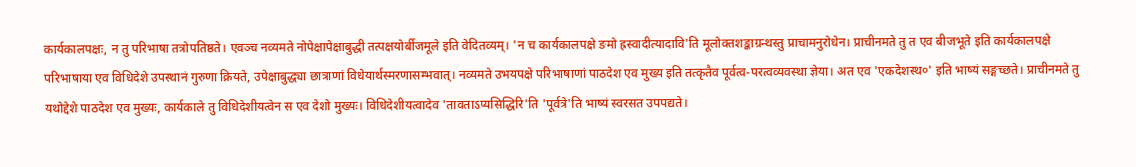कार्यकालपक्षः, न तु परिभाषा तत्रोपतिष्ठते। एवञ्च नव्यमते नोपेक्षापेक्षाबुद्धी तत्पक्षयोर्बीजमूले इति वेदितव्यम्। 'न च कार्यकालपक्षे ङमो ह्रस्वादीत्यादावि'ति मूलोक्तशङ्काग्रन्थस्तु प्राचामनुरोधेन। प्राचीनमते तु त एव बीजभूते इति कार्यकालपक्षे परिभाषाया एव विधिदेशे उपस्थानं गुरुणा क्रियते, उपेक्षाबुद्ध्या छात्राणां विधेयार्थस्मरणासम्भवात्। नव्यमते उभयपक्षे परिभाषाणां पाठदेश एव मुख्य इति तत्कृतैव पूर्वत्व-परत्वव्यवस्था ज्ञेया। अत एव 'एकदेशस्थ०' इति भाष्यं सङ्गच्छते। प्राचीनमते तु यथोद्देशे पाठदेश एव मुख्यः, कार्यकाले तु विधिदेशीयत्वेन स एव देशो मुख्यः। विधिदेशीयत्वादेव 'तावताऽप्यसिद्धिरि'ति 'पूर्वत्रे'ति भाष्यं स्वरसत उपपद्यते।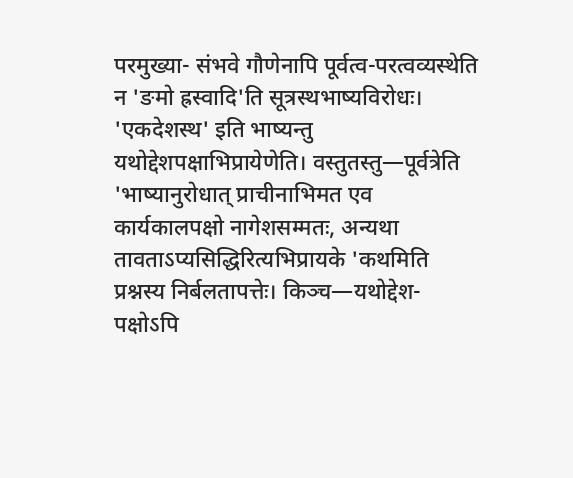परमुख्या- संभवे गौणेनापि पूर्वत्व-परत्वव्यस्थेति न 'ङमो ह्रस्वादि'ति सूत्रस्थभाष्यविरोधः। 'एकदेशस्थ' इति भाष्यन्तु यथोद्देशपक्षाभिप्रायेणेति। वस्तुतस्तु—पूर्वत्रेति 'भाष्यानुरोधात् प्राचीनाभिमत एव कार्यकालपक्षो नागेशसम्मतः, अन्यथा तावताऽप्यसिद्धिरित्यभिप्रायके 'कथमिति प्रश्नस्य निर्बलतापत्तेः। किञ्च—यथोद्देश- पक्षोऽपि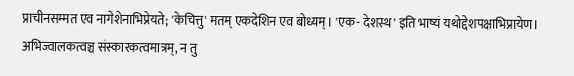प्राचीनसम्मत एव नागेशेनाभिप्रेयते; 'केचित्तु' मतम् एकदेशिन एव बोध्यम्। 'एक- देशस्थ' इति भाष्यं यथोद्देशपक्षाभिप्रायेण। अभिज्वालकत्वञ्च संस्कारकत्वमात्रम्, न तु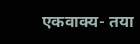एकवाक्य- तया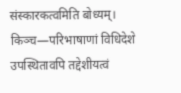संस्कारकत्वमिति बोध्यम्। किञ्च—परिभाषाणां विधिदेशे उपस्थितावपि तद्देशीयत्वं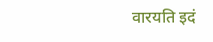वारयति इदं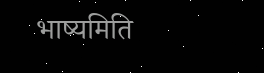भाष्यमिति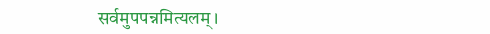सर्वमुपपन्नमित्यलम्।